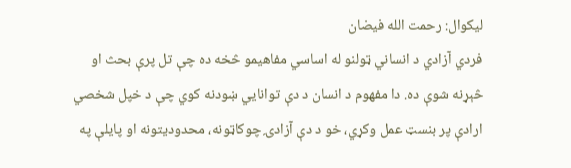لیکوال: رحمت الله فیضان
فردي آزادي د انساني ټولنو له اساسي مفاهيمو څخه ده چې تل پرې بحث او څېړنه شوې ده. دا مفهوم د انسان د دې توانایي ښودنه کوي چې د خپل شخصي ارادې پر بنسټ عمل وکړي، خو د دې آزادۍ چوکاټونه، محدودیتونه او پایلې په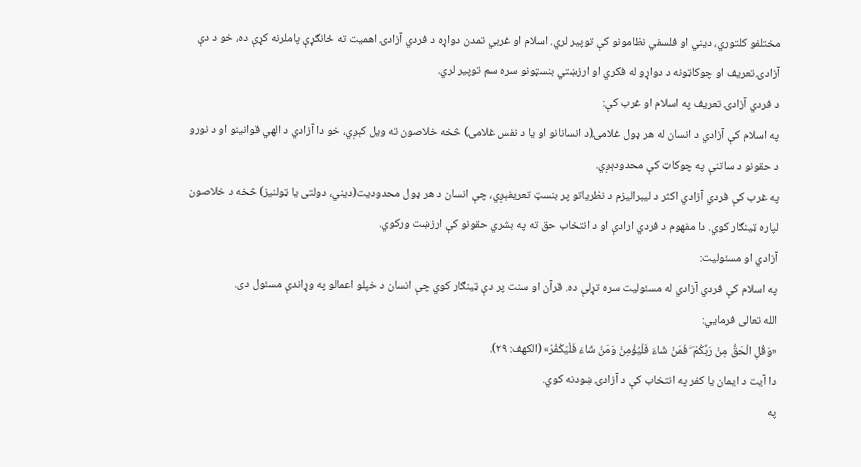مختلفو کلتوري، دیني او فلسفي نظامونو کې توپیر لري. اسلام او غربي تمدن دواړه د فردي آزادۍ اهمیت ته ځانګړې پاملرنه کړې ده، خو د دې آزادۍ تعریف او چوکاټونه د دواړو له فکري او ارزښتي بنسټونو سره سم توپیر لري.
د فردي آزادۍ تعریف په اسلام او غرب کې:
په اسلام کې آزادي د انسان له هر ډول غلامۍ(د انسانانو او یا د نفس غلامۍ) څخه خلاصون ته ویل کېږي، خو دا آزادي د الهي قوانینو او د نورو د حقونو د ساتنې په چوکاټ کې محدودېږي.
په غرب کې فردي آزادي اکثر د لیبرالیزم د نظریاتو پر بنسټ تعریفېږي، چې انسان د هر ډول محدودیت(دیني، دولتی یا ټولنیز) څخه د خلاصون لپاره ټینګار کوي. دا مفهوم د فردي ارادې او د انتخاب حق ته په بشري حقونو کې ارزښت ورکوي.
آزادي او مسئولیت:
په اسلام کې فردي آزادي له مسئولیت سره تړلې ده. قرآن او سنت پر دې ټینګار کوي چې انسان د خپلو اعمالو په وړاندې مسئول دی.
الله تعالی فرمایي:
«وَقُلِ الْحَقُّ مِنْ رَبِّكُمْ ۖ فَمَنْ شَاءَ فَلْيُؤْمِنْ وَمَنْ شَاءَ فَلْيَكْفُرْ» (الکهف: ۲۹).
دا آیت د ایمان یا کفر په انتخاب کې د آزادۍ ښودنه کوي.
په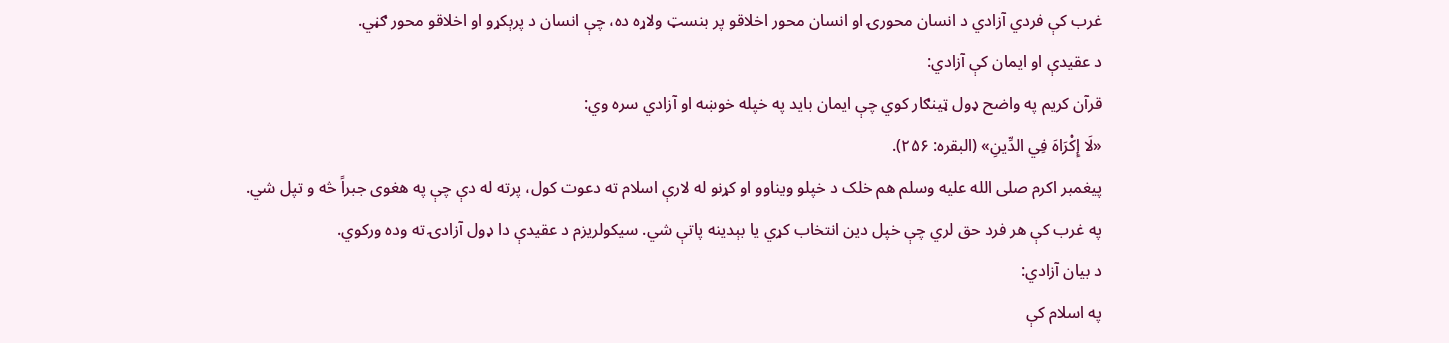غرب کې فردي آزادي د انسان محورۍ او انسان محور اخلاقو پر بنسټ ولاړه ده، چې انسان د پرېکړو او اخلاقو محور ګڼي.
د عقیدې او ایمان کې آزادي:
قرآن کریم په واضح ډول ټینګار کوي چې ایمان باید په خپله خوښه او آزادي سره وي:
«لَا إِكْرَاهَ فِي الدِّينِ» (البقره: ۲۵۶).
پیغمبر اکرم صلی الله علیه وسلم هم خلک د خپلو ویناوو او کړنو له لارې اسلام ته دعوت کول، پرته له دې چې په هغوی جبراً څه و تپل شي.
په غرب کې هر فرد حق لري چې خپل دین انتخاب کړي یا بېدینه پاتې شي. سیکولریزم د عقیدې دا ډول آزادۍ ته وده ورکوي.
د بیان آزادي:
په اسلام کې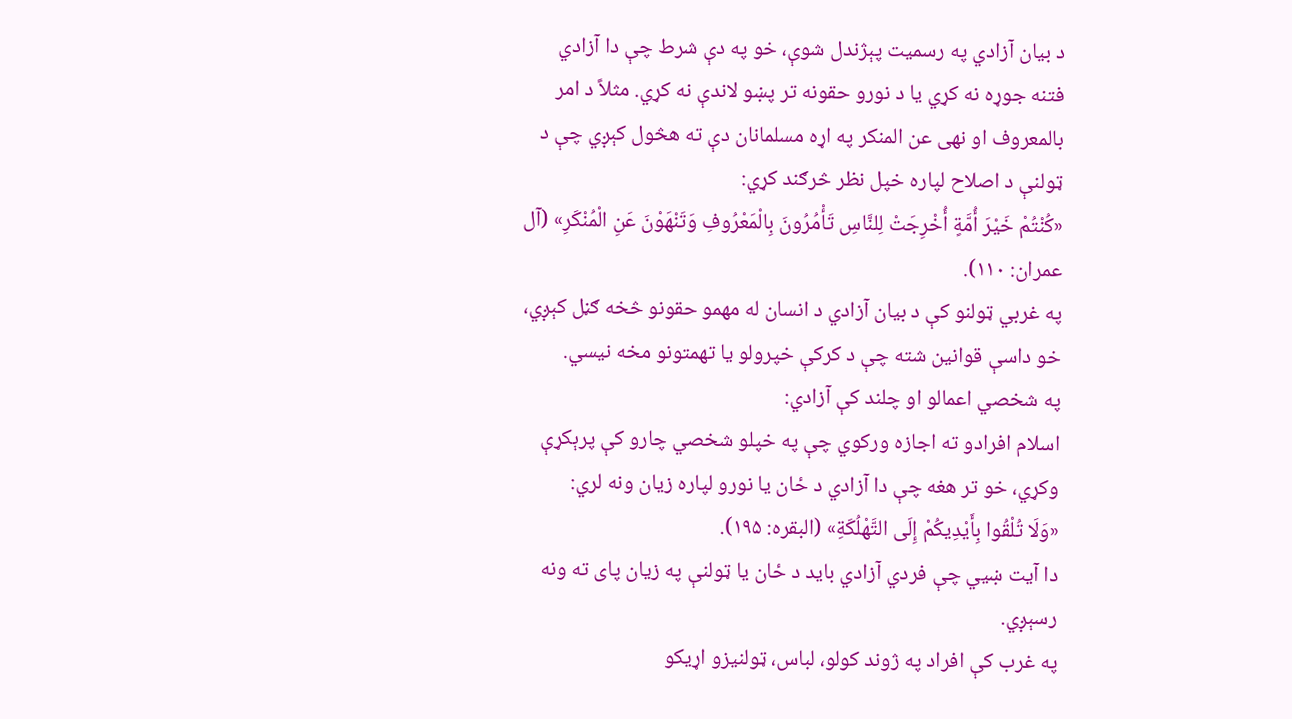د بیان آزادي په رسمیت پېژندل شوې، خو په دې شرط چې دا آزادي فتنه جوړه نه کړي یا د نورو حقونه تر پښو لاندې نه کړي. مثلاً د امر بالمعروف او نهی عن المنکر په اړه مسلمانان دې ته هڅول کېږي چې د ټولنې د اصلاح لپاره خپل نظر څرګند کړي:
«كُنْتُمْ خَيْرَ أُمَّةٍ أُخْرِجَتْ لِلنَّاسِ تَأْمُرُونَ بِالْمَعْرُوفِ وَتَنْهَوْنَ عَنِ الْمُنْكَرِ» (آل عمران: ۱۱۰).
په غربي ټولنو کې د بیان آزادي د انسان له مهمو حقونو څخه ګڼل کېږي، خو داسې قوانین شته چې د کرکې خپرولو یا تهمتونو مخه نیسي.
په شخصي اعمالو او چلند کې آزادي:
اسلام افرادو ته اجازه ورکوي چې په خپلو شخصي چارو کې پرېکړې وکړي، خو تر هغه چې دا آزادي د ځان یا نورو لپاره زیان ونه لري:
«وَلَا تُلْقُوا بِأَيْدِيكُمْ إِلَى التَّهْلُكَةِ» (البقره: ۱۹۵).
دا آیت ښيي چې فردي آزادي باید د ځان یا ټولنې په زیان پای ته ونه رسېږي.
په غرب کې افراد په ژوند کولو، لباس، ټولنیزو اړیکو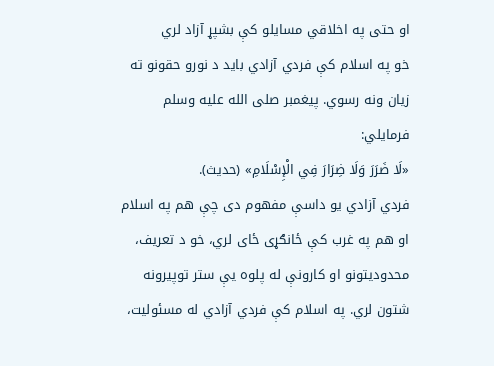او حتی په اخلاقي مسایلو کې بشپړ آزاد لري
خو په اسلام کې فردي آزادي باید د نورو حقونو ته زیان ونه رسوي. پیغمبر صلی الله علیه وسلم فرمایلي:
«لَا ضَرَرَ وَلَا ضِرَارَ فِي الْإِسْلَامِ» (حدیث).
فردي آزادي یو داسې مفهوم دی چې هم په اسلام او هم په غرب کې ځانګړی ځای لري، خو د تعریف، محدودیتونو او کارونې له پلوه یې ستر توپیرونه شتون لري. په اسلام کې فردي آزادي له مسئولیت،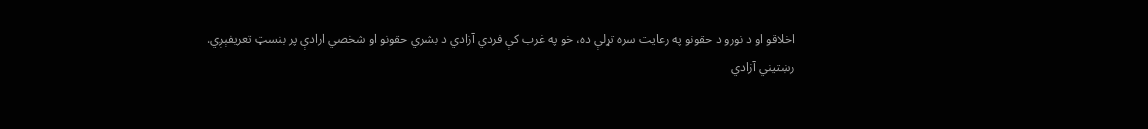اخلاقو او د نورو د حقونو په رعایت سره تړلې ده، خو په غرب کې فردي آزادي د بشري حقونو او شخصي ارادې پر بنسټ تعریفېږي.
رښتیني آزادي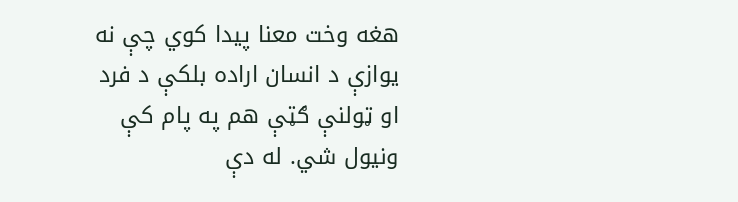هغه وخت معنا پیدا کوي چې نه یوازې د انسان اراده بلکې د فرد او ټولنې ګټې هم په پام کې ونیول شي. له دې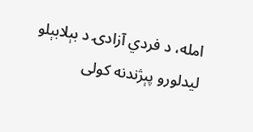امله، د فردي آزادۍ د بېلابېلو لیدلورو پېژندنه کولی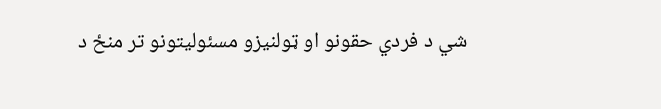شي د فردي حقونو او ټولنیزو مسئولیتونو تر منځ د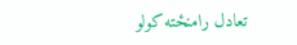تعادل رامنځته کولو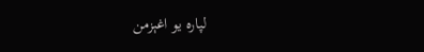لپاره یو اغېزمن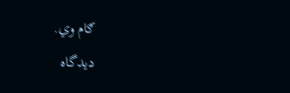ګام وي.
دیدگاه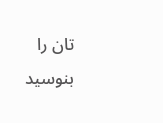تان را بنوسید